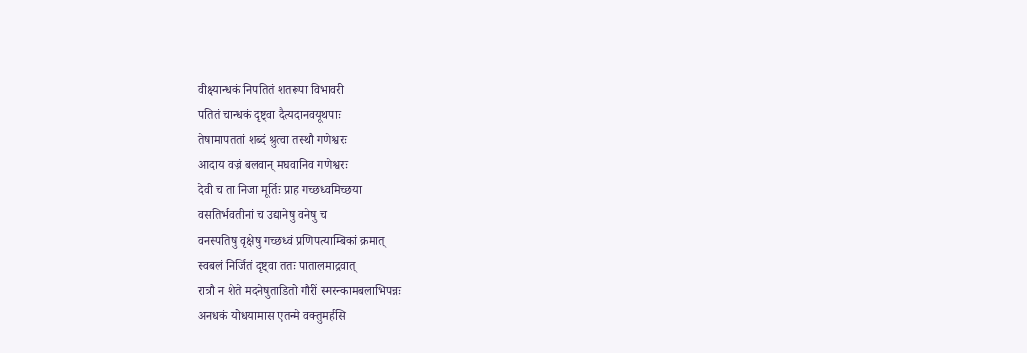वीक्ष्यान्धकं निपतितं शतरूपा विभावरी
पतितं चान्धकं दृष्ट्वा दैत्यदानवयूथपाः
तेषामापततां शब्दं श्रुत्वा तस्थौ गणेश्वरः
आदाय वज्रं बलवान् मघवानिव गणेश्वरः
देवी च ता निजा मूर्तिः प्राह गच्छध्वमिच्छया
वसतिर्भवतीनां च उद्यानेषु वनेषु च
वनस्पतिषु वृक्षेषु गच्छध्वं प्रणिपत्याम्बिकां क्रमात्
स्वबलं निर्जितं दृष्ट्वा ततः पातालमाद्रवात्
रात्रौ न शेते मदनेषुताडितो गौरीं स्मरन्कामबलाभिपन्नः
अनधकं योधयामास एतन्मे वक्तुमर्हसि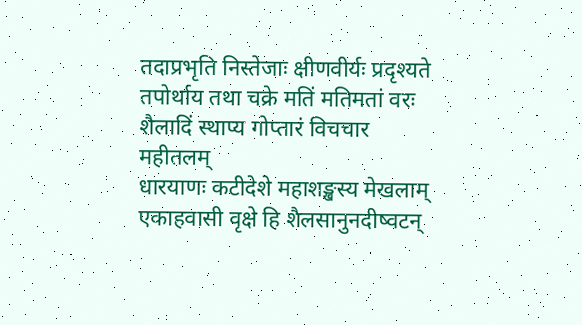तदाप्रभृति निस्तेजाः क्षीणवीर्यः प्रदृश्यते
तपोर्थाय तथा चक्रे मतिं मतिमतां वरः
शैलादिं स्थाप्य गोप्तारं विचचार महीतलम्
धारयाणः कटीदेशे महाशङ्खस्य मेखलाम्
एकाहवासी वृक्षे हि शैलसानुनदीष्वटन्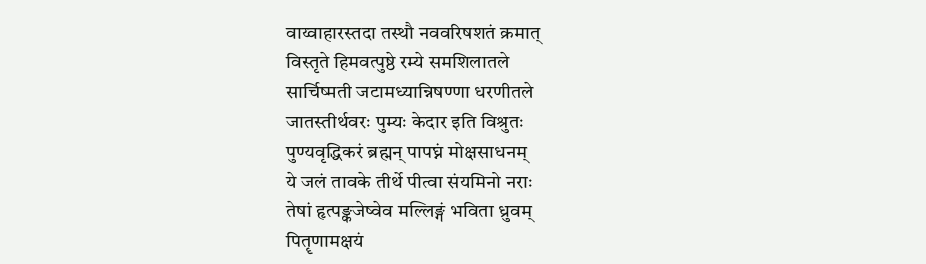वाय्वाहारस्तदा तस्थौ नववरिषशतं क्रमात्
विस्तृते हिमवत्पुष्ठे रम्ये समशिलातले
सार्चिष्मती जटामध्यान्निषण्णा धरणीतले
जातस्तीर्थवरः पुम्यः केदार इति विश्रुतः
पुण्यवृद्धिकरं ब्रह्मन् पापघ्नं मोक्षसाधनम्
ये जलं तावके तीर्थे पीत्वा संयमिनो नराः
तेषां हृत्पङ्कजेष्वेव मल्लिङ्गं भविता ध्रुवम्
पितॄणामक्षयं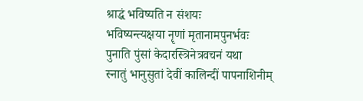श्राद्धं भविष्यति न संशयः
भविष्यन्त्यक्षया नॄणां मृतानामपुनर्भवः
पुनाति पुंसां केदारस्त्रिनेत्रवचनं यथा
स्नातुं भानुसुतां देवीं कालिन्दीं पापनाशिनीम्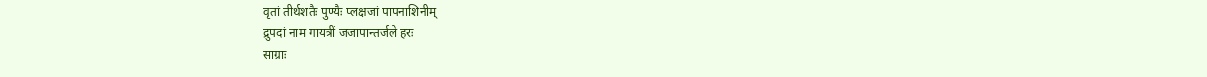वृतां तीर्थशतैः पुण्यैः प्लक्षजां पापनाशिनीम्
द्रुपदां नाम गायत्रीं जजापान्तर्जले हरः
साग्राः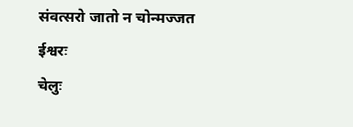संवत्सरो जातो न चोन्मज्जत ईश्वरः
चेलुः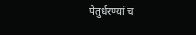पेतुर्धरण्यां च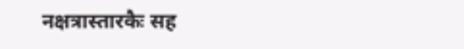नक्षत्रास्तारकैः सह